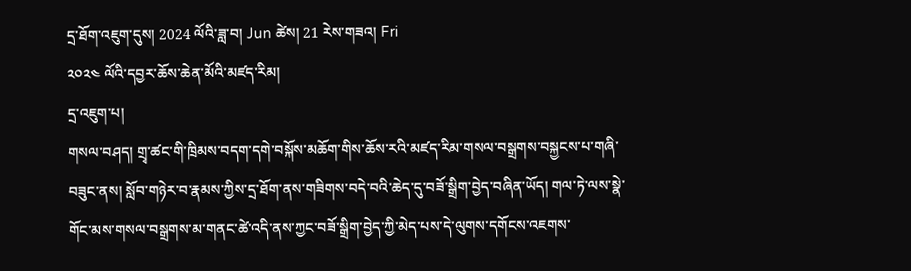དྲ་ཐོག་འཇུག་དུས། 2024 ལོའི་ཟླ་བ། Jun ཚེས། 21 རེས་གཟའ། Fri
༢༠༢༤ ལོའི་དབྱར་ཆོས་ཆེན་མོའི་མཛད་རིམ།
དྲ་འཇུག་པ།
གསལ་བཤད། གྲྭ་ཚང་གི་ཁྲིམས་བདག་དགེ་བསྐོས་མཆོག་གིས་ཆོས་རའི་མཛད་རིམ་གསལ་བསྒྲགས་བསྐྱངས་པ་གཞི་བཟུང་ནས། སློབ་གཉེར་བ་རྣམས་ཀྱིས་དྲ་ཐོག་ནས་གཟིགས་བདེ་བའི་ཆེད་དུ་བཟོ་སྒྲིག་བྱེད་བཞིན་ཡོད། གལ་ཏེ་ལས་སྣེ་གོང་མས་གསལ་བསྒྲགས་མ་གནང་ཚེ་འདི་ནས་ཀྱང་བཟོ་སྒྲིག་བྱེད་ཀྱི་མེད་པས་དེ་ལུགས་དགོངས་འཇགས་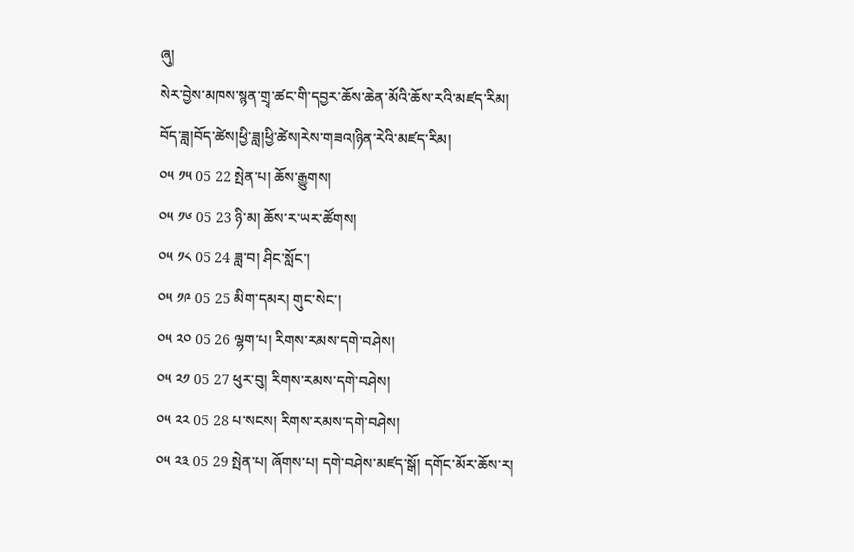ཞུ།
སེར་བྱེས་མཁས་སྙན་གྲྭ་ཚང་གི་དབྱར་ཆོས་ཆེན་མོའི་ཆོས་རའི་མཛད་རིམ།
བོད་ཟླ།བོད་ཚེས།ཕྱི་ཟླ།ཕྱི་ཚེས།རེས་གཟའ།ཉིན་རེའི་མཛད་རིམ།
༠༥ ༡༥ 05 22 སྤེན་པ། ཆོས་རྒྱུགས།
༠༥ ༡༦ 05 23 ཉི་མ། ཆོས་ར་ཡར་ཚོགས།
༠༥ ༡༨ 05 24 ཟླ་བ། ཤིང་སློང་།
༠༥ ༡༩ 05 25 མིག་དམར། གུང་སེང་།
༠༥ ༢༠ 05 26 ལྷག་པ། རིགས་རམས་དགེ་བཤེས།
༠༥ ༢༡ 05 27 ཕུར་བུ། རིགས་རམས་དགེ་བཤེས།
༠༥ ༢༢ 05 28 པ་སངས། རིགས་རམས་དགེ་བཤེས།
༠༥ ༢༣ 05 29 སྤེན་པ། ཞོགས་པ། དགེ་བཤེས་མཛད་སྒོ། དགོང་མོར་ཆོས་ར།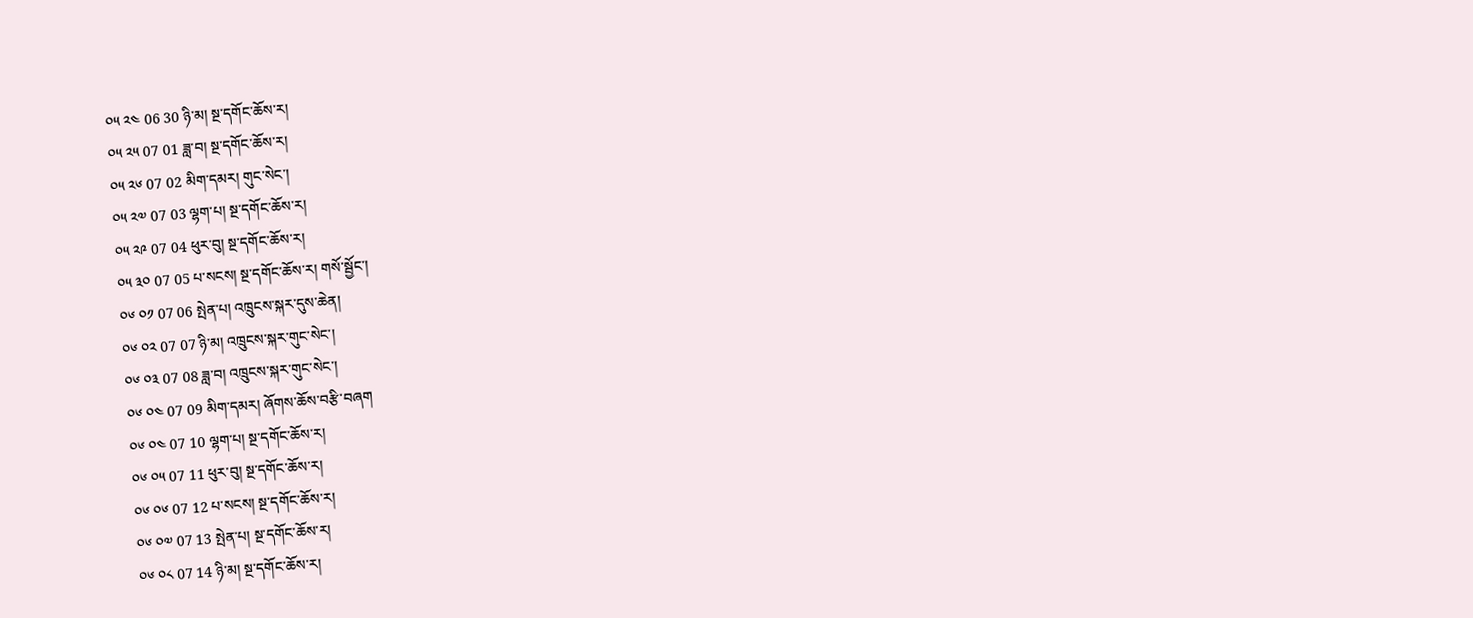༠༥ ༢༤ 06 30 ཉི་མ། སྔ་དགོང་ཆོས་ར།
༠༥ ༢༥ 07 01 ཟླ་བ། སྔ་དགོང་ཆོས་ར།
༠༥ ༢༦ 07 02 མིག་དམར། གུང་སེང་།
༠༥ ༢༧ 07 03 ལྷག་པ། སྔ་དགོང་ཆོས་ར།
༠༥ ༢༩ 07 04 ཕུར་བུ། སྔ་དགོང་ཆོས་ར།
༠༥ ༣༠ 07 05 པ་སངས། སྔ་དགོང་ཆོས་ར། གསོ་སྦྱོང་།
༠༦ ༠༡ 07 06 སྤེན་པ། འཁྲུངས་སྐར་དུས་ཆེན།
༠༦ ༠༢ 07 07 ཉི་མ། འཁྲུངས་སྐར་གུང་སེང་།
༠༦ ༠༣ 07 08 ཟླ་བ། འཁྲུངས་སྐར་གུང་སེང་།
༠༦ ༠༤ 07 09 མིག་དམར། ཞོགས་ཆོས་བརྩི་བཞག
༠༦ ༠༤ 07 10 ལྷག་པ། སྔ་དགོང་ཆོས་ར།
༠༦ ༠༥ 07 11 ཕུར་བུ། སྔ་དགོང་ཆོས་ར།
༠༦ ༠༦ 07 12 པ་སངས། སྔ་དགོང་ཆོས་ར།
༠༦ ༠༧ 07 13 སྤེན་པ། སྔ་དགོང་ཆོས་ར།
༠༦ ༠༨ 07 14 ཉི་མ། སྔ་དགོང་ཆོས་ར།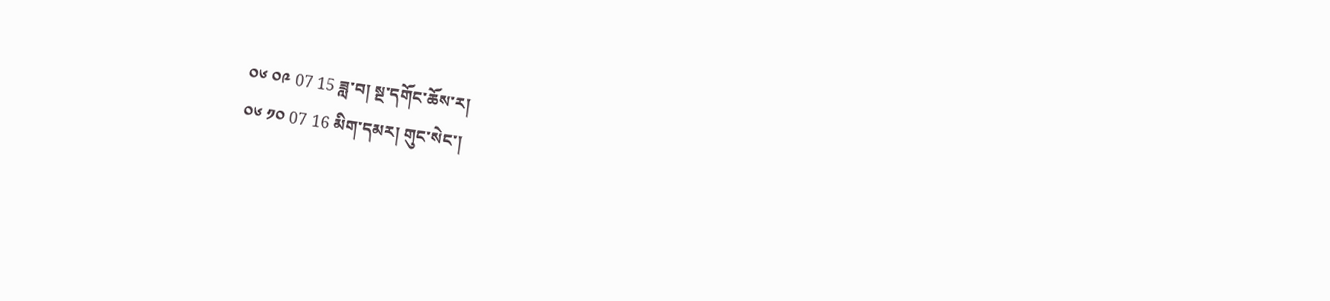༠༦ ༠༩ 07 15 ཟླ་བ། སྔ་དགོང་ཆོས་ར།
༠༦ ༡༠ 07 16 མིག་དམར། གུང་སེང་།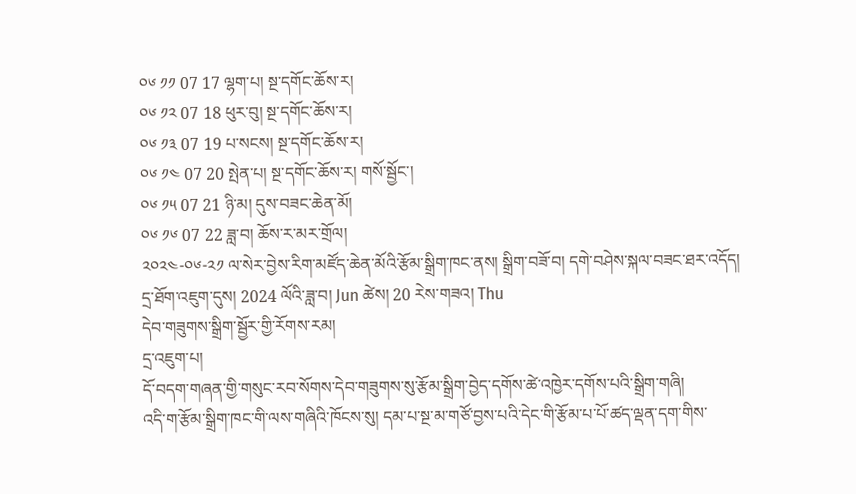༠༦ ༡༡ 07 17 ལྷག་པ། སྔ་དགོང་ཆོས་ར།
༠༦ ༡༢ 07 18 ཕུར་བུ། སྔ་དགོང་ཆོས་ར།
༠༦ ༡༣ 07 19 པ་སངས། སྔ་དགོང་ཆོས་ར།
༠༦ ༡༤ 07 20 སྤེན་པ། སྔ་དགོང་ཆོས་ར། གསོ་སྦྱོང་།
༠༦ ༡༥ 07 21 ཉི་མ། དུས་བཟང་ཆེན་མོ།
༠༦ ༡༦ 07 22 ཟླ་བ། ཆོས་ར་མར་གྲོལ།
༢༠༢༤-༠༦-༢༡ ལ་སེར་བྱེས་རིག་མཛོད་ཆེན་མོའི་རྩོམ་སྒྲིག་ཁང་ནས། སྒྲིག་བཟོ་བ། དགེ་བཤེས་སྐལ་བཟང་ཐར་འདོད།
དྲ་ཐོག་འཇུག་དུས། 2024 ལོའི་ཟླ་བ། Jun ཚེས། 20 རེས་གཟའ། Thu
དེབ་གཟུགས་སྒྲིག་སྦྱོར་གྱི་རོགས་རམ།
དྲ་འཇུག་པ།
དོ་བདག་གཞན་གྱི་གསུང་རབ་སོགས་དེབ་གཟུགས་སུ་རྩོམ་སྒྲིག་བྱེད་དགོས་ཚེ་འཁྱེར་དགོས་པའི་སྒྲིག་གཞི།
འདི་ག་རྩོམ་སྒྲིག་ཁང་གི་ལས་གཞིའི་ཁོངས་སུ། དམ་པ་སྔ་མ་གཙོ་བྱས་པའི་དེང་གི་རྩོམ་པ་པོ་ཚད་ལྡན་དག་གིས་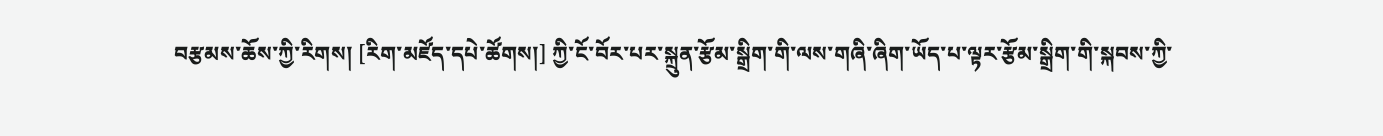བརྩམས་ཆོས་ཀྱི་རིགས། [རིག་མཛོད་དཔེ་ཚོགས།] ཀྱི་ངོ་བོར་པར་སྐྲུན་རྩོམ་སྒྲིག་གི་ལས་གཞི་ཞིག་ཡོད་པ་ལྟར་རྩོམ་སྒྲིག་གི་སྐབས་ཀྱི་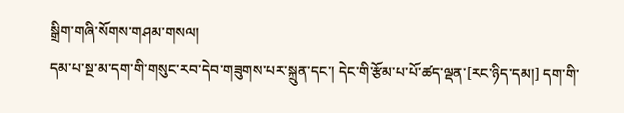སྒྲིག་གཞི་སོགས་གཤམ་གསལ།
དམ་པ་སྔ་མ་དག་གི་གསུང་རབ་དེབ་གཟུགས་པར་སྐྲུན་དང་། དེང་གི་རྩོམ་པ་པོ་ཚད་ལྡན་[རང་ཉིད་དམ།] དག་གི་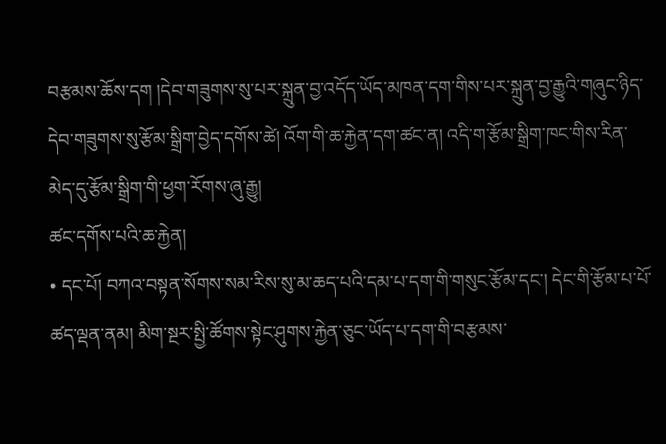བརྩམས་ཆོས་དག །དེབ་གཟུགས་སུ་པར་སྐྲུན་བྱ་འདོད་ཡོད་མཁན་དག་གིས་པར་སྐྲུན་བྱ་རྒྱུའི་གཞུང་ཉིད་དེབ་གཟུགས་སུ་རྩོམ་སྒྲིག་བྱེད་དགོས་ཚེ། འོག་གི་ཆ་རྐྱེན་དག་ཚང་ན། འདི་ག་རྩོམ་སྒྲིག་ཁང་གིས་རིན་མེད་དུ་རྩོམ་སྒྲིག་གི་ཕྱག་རོགས་ཞུ་རྒྱུ།
ཚང་དགོས་པའི་ཆ་རྐྱེན།
• དང་པོ། བཀའ་བསྟན་སོགས་སམ་རིས་སུ་མ་ཆད་པའི་དམ་པ་དག་གི་གསུང་རྩོམ་དང་། དེང་གི་རྩོམ་པ་པོ་ཚད་ལྡན་ནམ། མིག་སྔར་སྤྱི་ཚོགས་སྟེང་ཤུགས་རྐྱེན་ཅུང་ཡོད་པ་དག་གི་བརྩམས་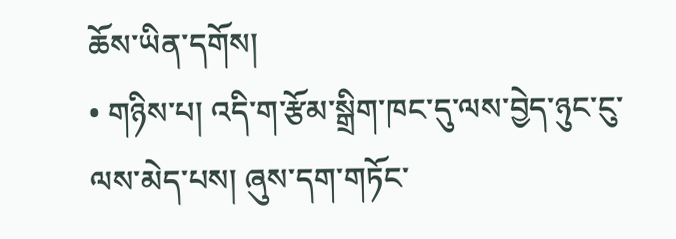ཆོས་ཡིན་དགོས།
• གཉིས་པ། འདི་ག་རྩོམ་སྒྲིག་ཁང་དུ་ལས་བྱེད་ཉུང་ངུ་ལས་མེད་པས། ཞུས་དག་གཏོང་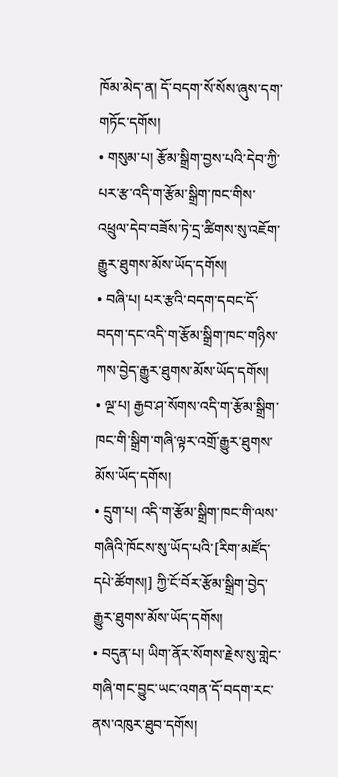ཁོམ་མེད་ན། དོ་བདག་སོ་སོས་ཞུས་དག་གཏོང་དགོས།
• གསུམ་པ། རྩོམ་སྒྲིག་བྱས་པའི་དེབ་ཀྱི་པར་རྩ་འདི་ག་རྩོམ་སྒྲིག་ཁང་གིས་འཕྲུལ་དེབ་བཟོས་ཏེ་དྲ་ཚིགས་སུ་འཇོག་རྒྱུར་ཐུགས་མོས་ཡོད་དགོས།
• བཞི་པ། པར་རྩའི་བདག་དབང་དོ་བདག་དང་འདི་ག་རྩོམ་སྒྲིག་ཁང་གཉིས་ཀས་བྱེད་རྒྱུར་ཐུགས་མོས་ཡོད་དགོས།
• ལྔ་པ། རྒྱབ་ཤ་སོགས་འདི་ག་རྩོམ་སྒྲིག་ཁང་གི་སྒྲིག་གཞི་ལྟར་འགྲོ་རྒྱུར་ཐུགས་མོས་ཡོད་དགོས།
• དྲུག་པ། འདི་ག་རྩོམ་སྒྲིག་ཁང་གི་ལས་གཞིའི་ཁོངས་སུ་ཡོད་པའི་[རིག་མཛོད་དཔེ་ཚོགས།] ཀྱི་ངོ་བོར་རྩོམ་སྒྲིག་བྱེད་རྒྱུར་ཐུགས་མོས་ཡོད་དགོས།
• བདུན་པ། ཡིག་ནོར་སོགས་རྗེས་སུ་གླེང་གཞི་གང་བྱུང་ཡང་འགན་དོ་བདག་རང་ནས་འཁུར་ཐུབ་དགོས།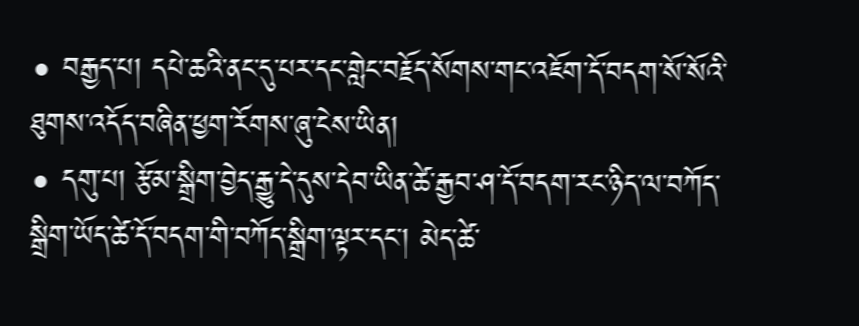• བརྒྱད་པ། དཔེ་ཆའི་ནང་དུ་པར་དང་གླེང་བརྗོད་སོགས་གང་འཇོག་དོ་བདག་སོ་སོའི་ཐུགས་འདོད་བཞིན་ཕྱག་རོགས་ཞུ་ངེས་ཡིན།
• དགུ་པ། རྩོམ་སྒྲིག་བྱེད་རྒྱུ་དེ་དུས་དེབ་ཡིན་ཚེ་རྒྱབ་ཤ་དོ་བདག་རང་ཉིད་ལ་བཀོད་སྒྲིག་ཡོད་ཚེ་དོ་བདག་གི་བཀོད་སྒྲིག་ལྟར་དང་། མེད་ཚེ་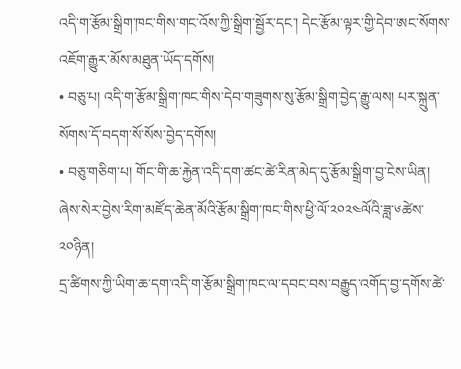འདི་ག་རྩོམ་སྒྲིག་ཁང་གིས་གང་འོས་ཀྱི་སྒྲིག་སྦྱོར་དང་། དེང་རྩོམ་ལྟར་གྱི་དེབ་ཨང་སོགས་འཇོག་རྒྱུར་མོས་མཐུན་ཡོད་དགོས།
• བཅུ་པ། འདི་ག་རྩོམ་སྒྲིག་ཁང་གིས་དེབ་གཟུགས་སུ་རྩོམ་སྒྲིག་བྱེད་རྒྱུ་ལས། པར་སྐྲུན་སོགས་དོ་བདག་སོ་སོས་བྱེད་དགོས།
• བཅུ་གཅིག་པ། གོང་གི་ཆ་རྐྱེན་འདི་དག་ཚང་ཚེ་རིན་མེད་དུ་རྩོམ་སྒྲིག་བྱ་ངེས་ཡིན།
ཞེས་སེར་བྱེས་རིག་མཛོད་ཆེན་མོའི་རྩོམ་སྒྲིག་ཁང་གིས་ཕྱི་ལོ་༢༠༢༤ལོའི་ཟླ་༦ཚེས་༢༠ཉིན།
དྲ་ཚིགས་ཀྱི་ཡིག་ཆ་དག་འདི་ག་རྩོམ་སྒྲིག་ཁང་ལ་དབང་བས་བརྒྱུད་འགོད་བྱ་དགོས་ཚེ་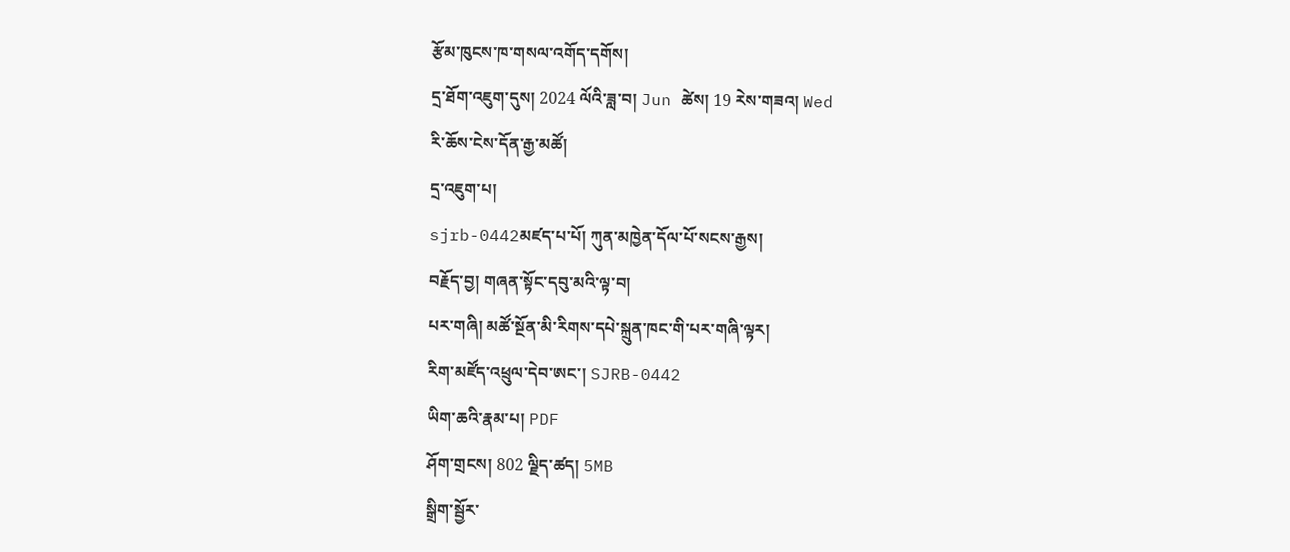རྩོམ་ཁུངས་ཁ་གསལ་འགོད་དགོས།
དྲ་ཐོག་འཇུག་དུས། 2024 ལོའི་ཟླ་བ། Jun ཚེས། 19 རེས་གཟའ། Wed
རི་ཆོས་ངེས་དོན་རྒྱ་མཚོ།
དྲ་འཇུག་པ།
sjrb-0442མཛད་པ་པོ། ཀུན་མཁྱེན་དོལ་པོ་སངས་རྒྱས།
བརྗོད་བྱ། གཞན་སྟོང་དབུ་མའི་ལྟ་བ།
པར་གཞི། མཚོ་སྔོན་མི་རིགས་དཔེ་སྐྲུན་ཁང་གི་པར་གཞི་ལྟར།
རིག་མཛོད་འཕྲུལ་དེབ་ཨང་། SJRB-0442
ཡིག་ཆའི་རྣམ་པ། PDF
ཤོག་གྲངས། 802 ལྗིད་ཚད། 5MB
སྒྲིག་སྦྱོར་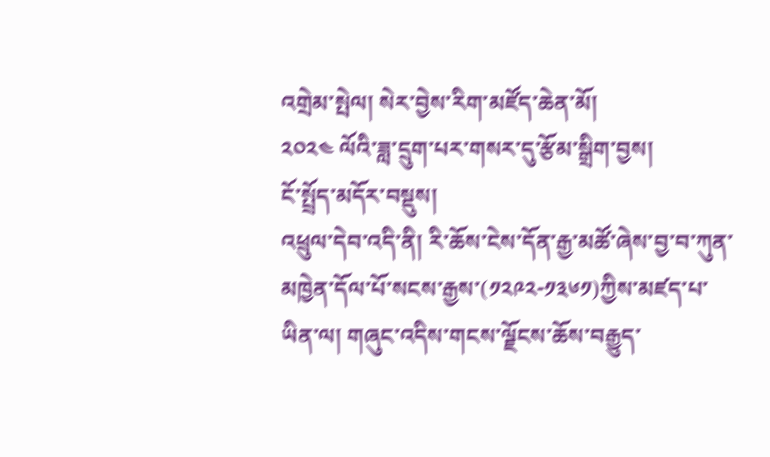འགྲེམ་སྤེལ། སེར་བྱེས་རིག་མཛོད་ཆེན་མོ།
༢༠༢༤ ལོའི་ཟླ་དྲུག་པར་གསར་དུ་རྩོམ་སྒྲིག་བྱས།
ངོ་སྤྲོད་མདོར་བསྡུས།
འཕྲུལ་དེབ་འདི་ནི། རི་ཆོས་ངེས་དོན་རྒྱ་མཚོ་ཞེས་བྱ་བ་ཀུན་མཁྱེན་དོལ་པོ་སངས་རྒྱས་(༡༢༩༢-༡༣༦༡)ཀྱིས་མཛད་པ་ཡིན་ལ། གཞུང་འདིས་གངས་ལྗོངས་ཆོས་བརྒྱུད་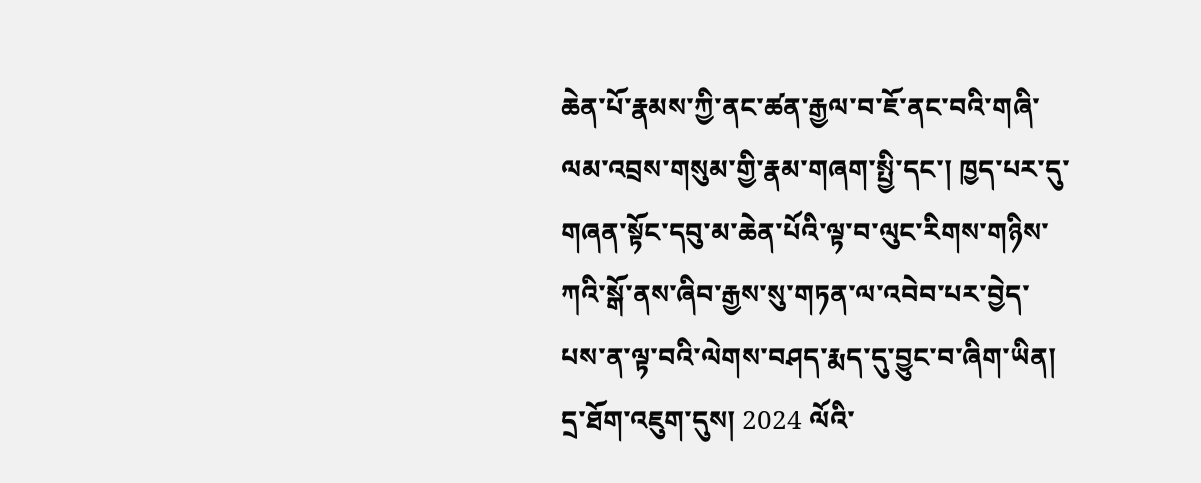ཆེན་པོ་རྣམས་ཀྱི་ནང་ཚན་རྒྱལ་བ་ཇོ་ནང་བའི་གཞི་ལམ་འབྲས་གསུམ་གྱི་རྣམ་གཞག་སྤྱི་དང་། ཁྱད་པར་དུ་གཞན་སྟོང་དབུ་མ་ཆེན་པོའི་ལྟ་བ་ལུང་རིགས་གཉིས་ཀའི་སྒོ་ནས་ཞིབ་རྒྱས་སུ་གཏན་ལ་འབེབ་པར་བྱེད་པས་ན་ལྟ་བའི་ལེགས་བཤད་རྨད་དུ་བྱུང་བ་ཞིག་ཡིན།
དྲ་ཐོག་འཇུག་དུས། 2024 ལོའི་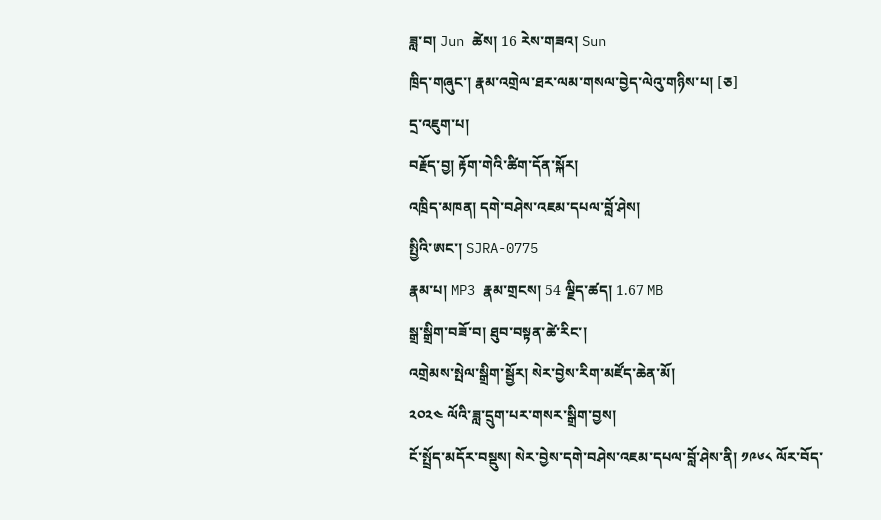ཟླ་བ། Jun ཚེས། 16 རེས་གཟའ། Sun
ཁྲིད་གཞུང་། རྣམ་འགྲེལ་ཐར་ལམ་གསལ་བྱེད་ལེའུ་གཉིས་པ། [ཅ]
དྲ་འཇུག་པ།
བརྗོད་བྱ། རྟོག་གེའི་ཚིག་དོན་སྐོར།
འཁྲིད་མཁན། དགེ་བཤེས་འཇམ་དཔལ་བློ་ཤེས།
སྤྱིའི་ཨང་། SJRA-0775
རྣམ་པ། MP3 རྣམ་གྲངས། 54 ལྗིད་ཚད། 1.67 MB
སྒྲ་སྒྲིག་བཟོ་བ། ཐུབ་བསྟན་ཚེ་རིང་།
འགྲེམས་སྤེལ་སྒྲིག་སྦྱོར། སེར་བྱེས་རིག་མཛོད་ཆེན་མོ།
༢༠༢༤ ལོའི་ཟླ་དྲུག་པར་གསར་སྒྲིག་བྱས།
ངོ་སྤྲོད་མདོར་བསྡུས། སེར་བྱེས་དགེ་བཤེས་འཇམ་དཔལ་བློ་ཤེས་ནི། ༡༩༦༨ ལོར་བོད་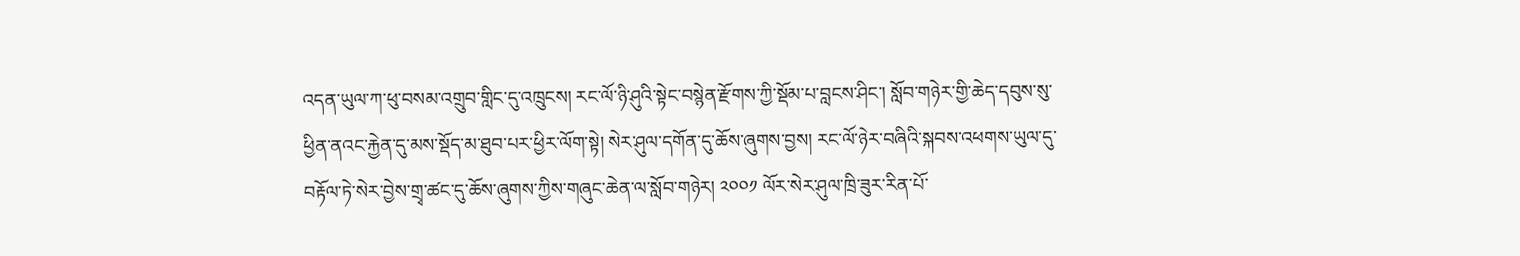འདན་ཡུལ་ཀ་ཕུ་བསམ་འགྲུབ་གླིང་དུ་འཁྲུངས། རང་ལོ་ཉི་ཤུའི་སྟེང་བསྙེན་རྫོགས་ཀྱི་སྡོམ་པ་བླངས་ཤིང་། སློབ་གཉེར་གྱི་ཆེད་དབུས་སུ་ཕྱིན་ནའང་རྐྱེན་དུ་མས་སྡོད་མ་ཐུབ་པར་ཕྱིར་ལོག་སྟེ། སེར་ཤུལ་དགོན་དུ་ཆོས་ཞུགས་བྱས། རང་ལོ་ཉེར་བཞིའི་སྐབས་འཕགས་ཡུལ་དུ་བརྟོལ་ཏེ་སེར་བྱེས་གྲྭ་ཚང་དུ་ཆོས་ཞུགས་ཀྱིས་གཞུང་ཆེན་ལ་སློབ་གཉེར། ༢༠༠༡ ལོར་སེར་ཤུལ་ཁྲི་ཟུར་རིན་པོ་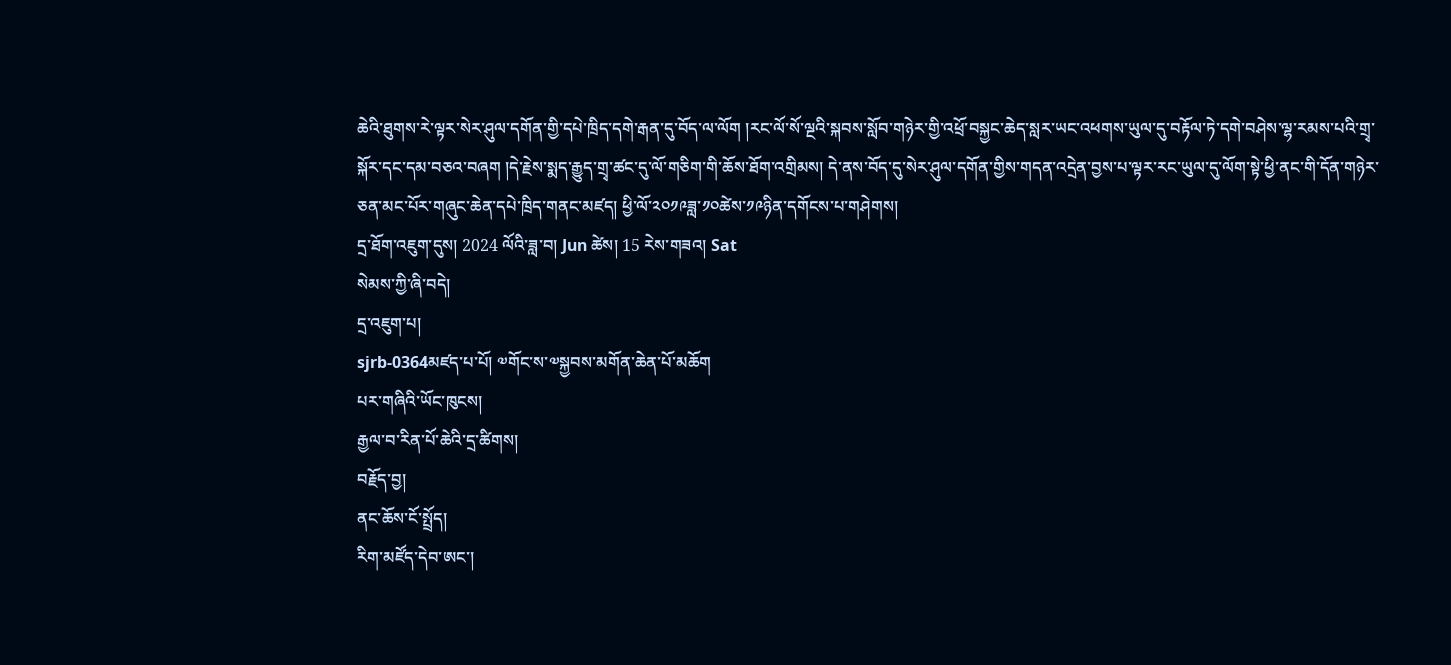ཆེའི་ཐུགས་རེ་ལྟར་སེར་ཤུལ་དགོན་གྱི་དཔེ་ཁྲིད་དགེ་རྒན་དུ་བོད་ལ་ལོག །རང་ལོ་སོ་ལྔའི་སྐབས་སློབ་གཉེར་གྱི་འཕྲོ་བསྐྱང་ཆེད་སླར་ཡང་འཕགས་ཡུལ་དུ་བརྟོལ་ཏེ་དགེ་བཤེས་ལྷ་རམས་པའི་གྲྭ་སྐོར་དང་དམ་བཅའ་བཞག །དེ་རྗེས་སྨད་རྒྱུད་གྲྭ་ཚང་དུ་ལོ་གཅིག་གི་ཆོས་ཐོག་འགྲིམས། དེ་ནས་བོད་དུ་སེར་ཤུལ་དགོན་གྱིས་གདན་འདྲེན་བྱས་པ་ལྟར་རང་ཡུལ་དུ་ལོག་སྟེ་ཕྱི་ནང་གི་དོན་གཉེར་ཅན་མང་པོར་གཞུང་ཆེན་དཔེ་ཁྲིད་གནང་མཛད། ཕྱི་ལོ་༢༠༡༩ཟླ་༡༠ཚེས་༡༩ཉིན་དགོངས་པ་གཤེགས།
དྲ་ཐོག་འཇུག་དུས། 2024 ལོའི་ཟླ་བ། Jun ཚེས། 15 རེས་གཟའ། Sat
སེམས་ཀྱི་ཞི་བདེ།
དྲ་འཇུག་པ།
sjrb-0364མཛད་པ་པོ། ༧གོང་ས་༧སྐྱབས་མགོན་ཆེན་པོ་མཆོག
པར་གཞིའི་ཡོང་ཁུངས།
རྒྱལ་བ་རིན་པོ་ཆེའི་དྲ་ཚིགས།
བརྗོད་བྱ།
ནང་ཆོས་ངོ་སྤྲོད།
རིག་མཛོད་དེབ་ཨང་།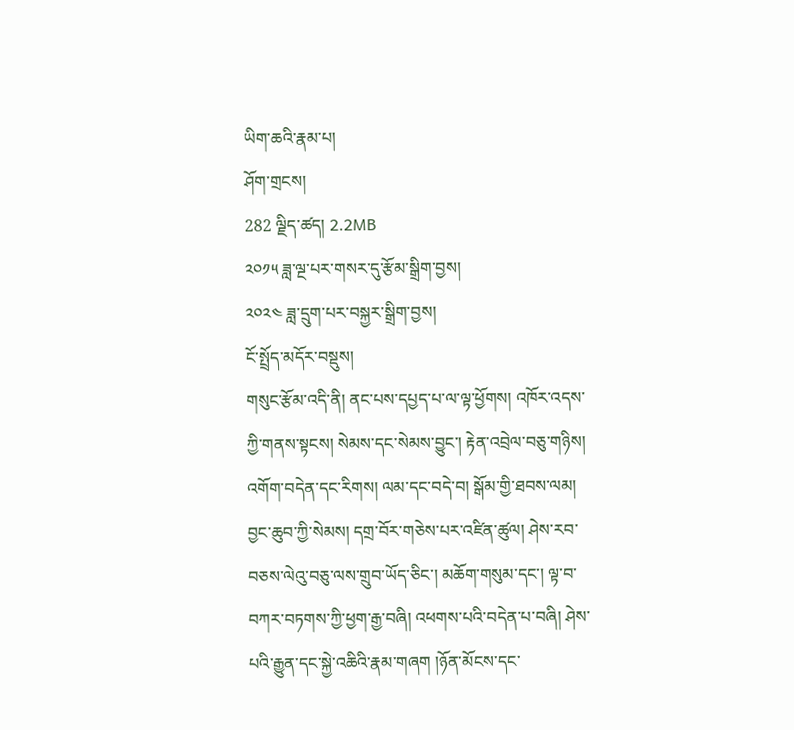ཡིག་ཆའི་རྣམ་པ།
ཤོག་གྲངས།
282 ལྗིད་ཚད། 2.2MB
༢༠༡༥ ཟླ་ལྔ་པར་གསར་དུ་རྩོམ་སྒྲིག་བྱས།
༢༠༢༤ ཟླ་དྲུག་པར་བསྐྱར་སྒྲིག་བྱས།
ངོ་སྤྲོད་མདོར་བསྡུས།
གསུང་རྩོམ་འདི་ནི། ནང་པས་དཔྱད་པ་ལ་ལྟ་ཕྱོགས། འཁོར་འདས་ཀྱི་གནས་སྟངས། སེམས་དང་སེམས་བྱུང་། རྟེན་འབྲེལ་བཅུ་གཉིས། འགོག་བདེན་དང་རིགས། ལམ་དང་བདེ་བ། སྒོམ་གྱི་ཐབས་ལམ། བྱང་ཆུབ་ཀྱི་སེམས། དགྲ་བོར་གཅེས་པར་འཛིན་ཚུལ། ཤེས་རབ་བཅས་ལེའུ་བཅུ་ལས་གྲུབ་ཡོད་ཅིང་། མཆོག་གསུམ་དང་། ལྟ་བ་བཀར་བཏགས་ཀྱི་ཕྱག་རྒྱ་བཞི། འཕགས་པའི་བདེན་པ་བཞི། ཤེས་པའི་རྒྱུན་དང་སྐྱེ་འཆིའི་རྣམ་གཞག །ཉོན་མོངས་དང་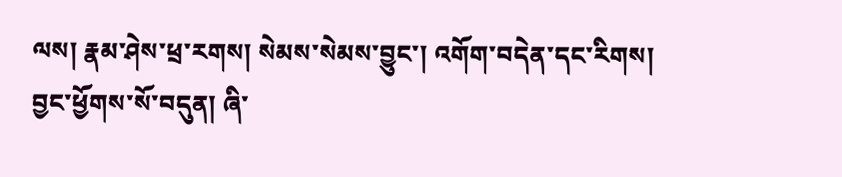ལས། རྣམ་ཤེས་ཕྲ་རགས། སེམས་སེམས་བྱུང་། འགོག་བདེན་དང་རིགས། བྱང་ཕྱོགས་སོ་བདུན། ཞི་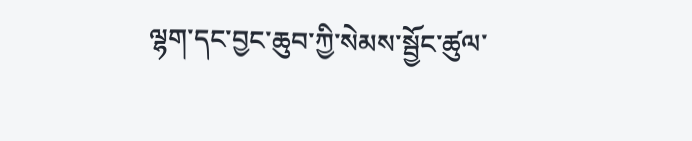ལྷག་དང་བྱང་ཆུབ་ཀྱི་སེམས་སྦྱོང་ཚུལ་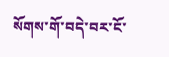སོགས་གོ་བདེ་བར་ངོ་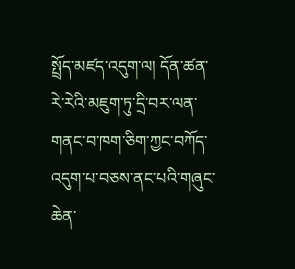སྤྲོད་མཛད་འདུག་ལ། དོན་ཚན་རེ་རེའི་མཇུག་ཏུ་དྲི་བར་ལན་གནང་བ་ཁག་ཅིག་ཀྱང་བཀོད་འདུག་པ་བཅས་ནང་པའི་གཞུང་ཆེན་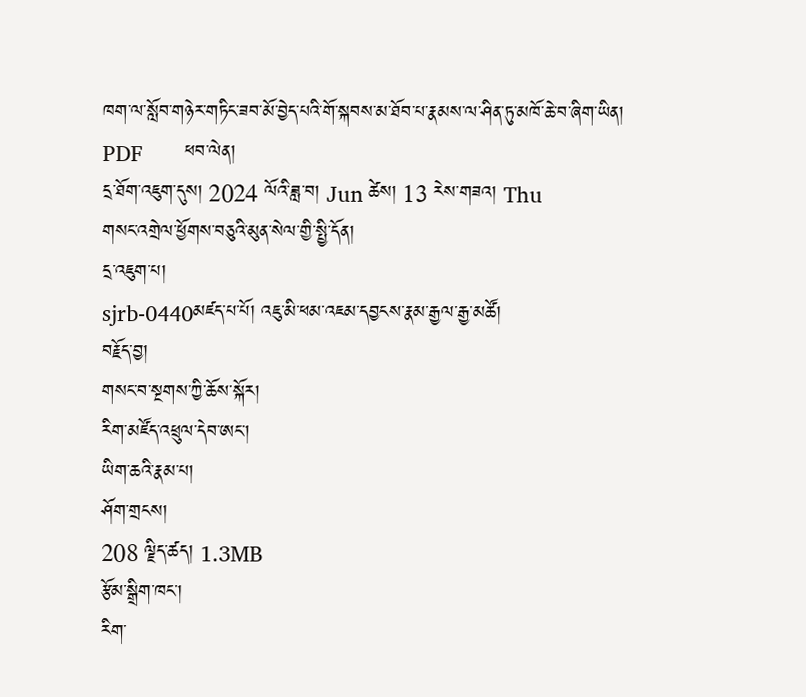ཁག་ལ་སློབ་གཉེར་གཏིང་ཟབ་མོ་བྱེད་པའི་གོ་སྐབས་མ་ཐོབ་པ་རྣམས་ལ་ཤིན་ཏུ་མཁོ་ཆེ་བ་ཞིག་ཡིན།
PDF       ཕབ་ལེན།
དྲ་ཐོག་འཇུག་དུས། 2024 ལོའི་ཟླ་བ། Jun ཚེས། 13 རེས་གཟའ། Thu
གསང་འགྲེལ་ཕྱོགས་བཅུའི་མུན་སེལ་གྱི་སྤྱི་དོན།
དྲ་འཇུག་པ།
sjrb-0440མཛད་པ་པོ། འཇུ་མི་ཕམ་འཇམ་དབྱངས་རྣམ་རྒྱལ་རྒྱ་མཚོ།
བརྗོད་བྱ།
གསང་བ་སྔགས་ཀྱི་ཆོས་སྐོར།
རིག་མཛོད་འཕྲུལ་དེབ་ཨང་།
ཡིག་ཆའི་རྣམ་པ།
ཤོག་གྲངས།
208 ལྗིད་ཚད། 1.3MB
རྩོམ་སྒྲིག་ཁང་།
རིག་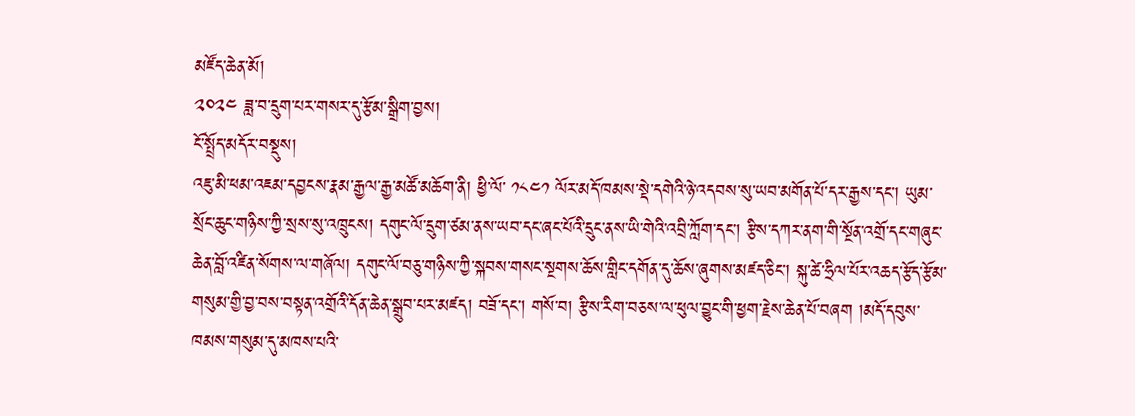མཛོད་ཆེན་མོ།
༢༠༢༤ ཟླ་བ་དྲུག་པར་གསར་དུ་རྩོམ་སྒྲིག་བྱས།
ངོ་སྤྲོད་མདོར་བསྡུས།
འཇུ་མི་ཕམ་འཇམ་དབྱངས་རྣམ་རྒྱལ་རྒྱ་མཚོ་མཆོག་ནི། ཕྱི་ལོ་ ༡༨༤༡ ལོར་མདོ་ཁམས་སྡེ་དགེའི་ཉེ་འདབས་སུ་ཡབ་མགོན་པོ་དར་རྒྱས་དང་། ཡུམ་སྲོང་ཆུང་གཉིས་ཀྱི་སྲས་སུ་འཁྲུངས། དགུང་ལོ་དྲུག་ཙམ་ནས་ཡབ་དང་ཞང་པོའི་དྲུང་ནས་ཡི་གེའི་འབྲི་ཀློག་དང་། རྩིས་དཀར་ནག་གི་སྔོན་འགྲོ་དང་གཞུང་ཆེན་བློ་འཛིན་སོགས་ལ་གཞོལ། དགུང་ལོ་བཅུ་གཉིས་ཀྱི་སྐབས་གསང་སྔགས་ཆོས་གླིང་དགོན་དུ་ཆོས་ཞུགས་མཛད་ཅིང་། སྐུ་ཚེ་ཧྲིལ་པོར་འཆད་རྩོད་རྩོམ་གསུམ་གྱི་བྱ་བས་བསྟན་འགྲོའི་དོན་ཆེན་སྒྲུབ་པར་མཛད། བཟོ་དང་། གསོ་བ། རྩིས་རིག་བཅས་ལ་ཕུལ་བྱུང་གི་ཕྱག་རྗེས་ཆེན་པོ་བཞག །མདོ་དབུས་ཁམས་གསུམ་དུ་མཁས་པའི་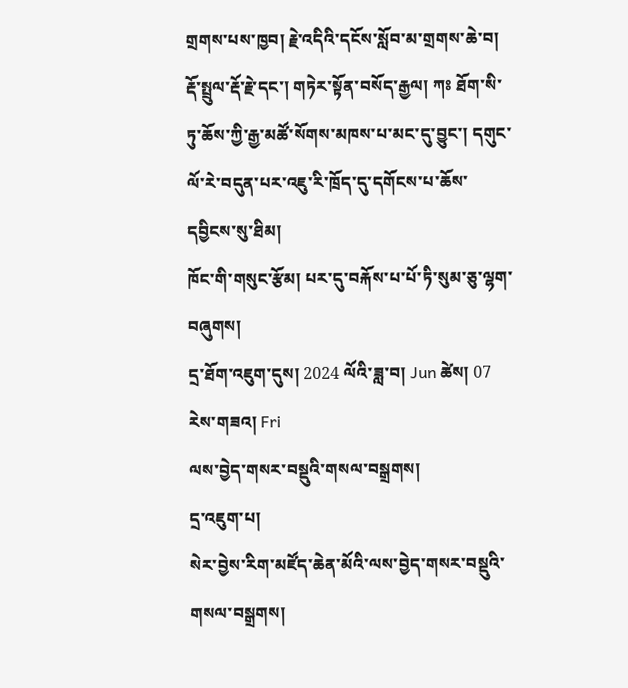གྲགས་པས་ཁྱབ། རྗེ་འདིའི་དངོས་སློབ་མ་གྲགས་ཆེ་བ། རྡོ་སྤྲུལ་རྡོ་རྗེ་དང་། གཏེར་སྟོན་བསོད་རྒྱལ། ཀཿ ཐོག་སི་ཏུ་ཆོས་ཀྱི་རྒྱ་མཚོ་སོགས་མཁས་པ་མང་དུ་བྱུང་། དགུང་ལོ་རེ་བདུན་པར་འཇུ་རི་ཁྲོད་དུ་དགོངས་པ་ཆོས་དབྱིངས་སུ་ཐིམ།
ཁོང་གི་གསུང་རྩོམ། པར་དུ་བརྐོས་པ་པོ་ཏི་སུམ་ཅུ་ལྷག་བཞུགས།
དྲ་ཐོག་འཇུག་དུས། 2024 ལོའི་ཟླ་བ། Jun ཚེས། 07 རེས་གཟའ། Fri
ལས་བྱེད་གསར་བསྡུའི་གསལ་བསྒྲགས།
དྲ་འཇུག་པ།
སེར་བྱེས་རིག་མཛོད་ཆེན་མོའི་ལས་བྱེད་གསར་བསྡུའི་གསལ་བསྒྲགས།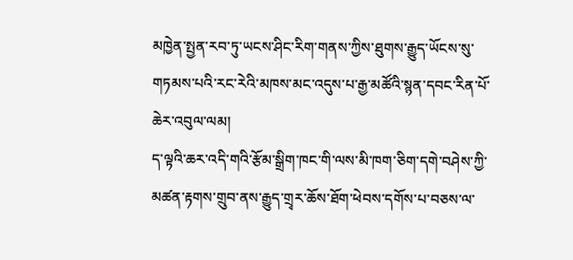མཁྱེན་སྤྱན་རབ་ཏུ་ཡངས་ཤིང་རིག་གནས་ཀྱིས་ཐུགས་རྒྱུད་ཡོངས་སུ་གཏམས་པའི་རང་རེའི་མཁས་མང་འདུས་པ་རྒྱ་མཚོའི་སྙན་དབང་རིན་པོ་ཆེར་འབུལ་ལམ།
ད་ལྟའི་ཆར་འདི་གའི་རྩོམ་སྒྲིག་ཁང་གི་ལས་མི་ཁག་ཅིག་དགེ་བཤེས་ཀྱི་མཚན་རྟགས་གྲུབ་ནས་རྒྱུད་གྲྭར་ཆོས་ཐོག་ཕེབས་དགོས་པ་བཅས་ལ་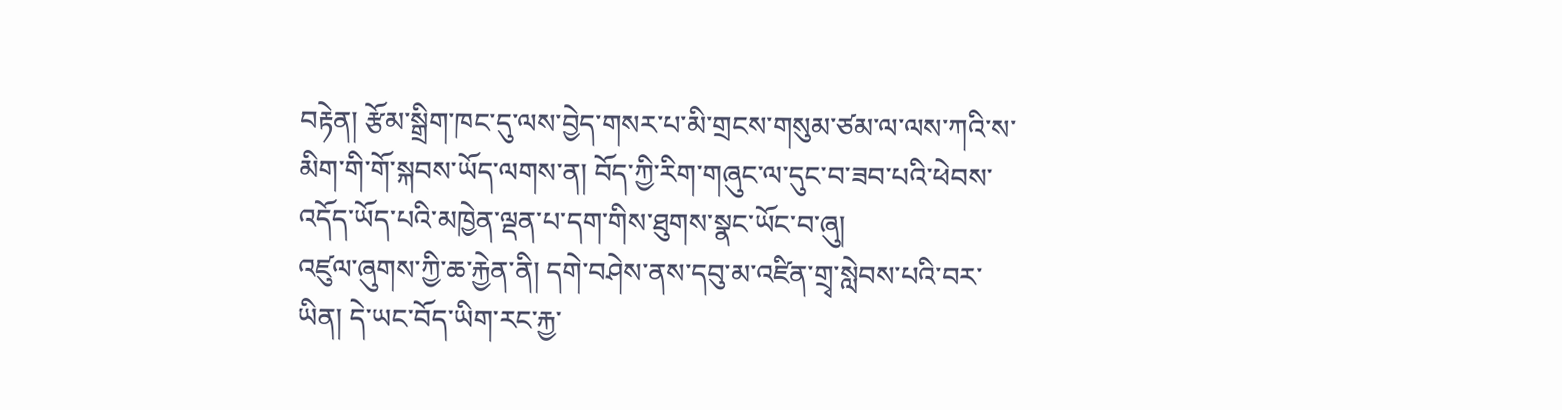བརྟེན། རྩོམ་སྒྲིག་ཁང་དུ་ལས་བྱེད་གསར་པ་མི་གྲངས་གསུམ་ཙམ་ལ་ལས་ཀའི་ས་མིག་གི་གོ་སྐབས་ཡོད་ལགས་ན། བོད་ཀྱི་རིག་གཞུང་ལ་དུང་བ་ཟབ་པའི་ཕེབས་འདོད་ཡོད་པའི་མཁྱེན་ལྡན་པ་དག་གིས་ཐུགས་སྣང་ཡོང་བ་ཞུ།
འཛུལ་ཞུགས་ཀྱི་ཆ་རྐྱེན་ནི། དགེ་བཤེས་ནས་དབུ་མ་འཛིན་གྲྭ་སླེབས་པའི་བར་ཡིན། དེ་ཡང་བོད་ཡིག་རང་རྐྱ་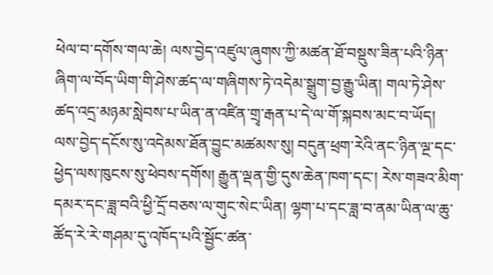ཕེལ་བ་དགོས་གལ་ཆེ། ལས་བྱེད་འཛུལ་ཞུགས་ཀྱི་མཚན་ཐོ་བསྡུས་ཟིན་པའི་ཉིན་ཞིག་ལ་བོད་ཡིག་གི་ཤེས་ཚད་ལ་གཞིགས་ཏེ་འདེམ་སྒྲུག་བྱ་རྒྱུ་ཡིན། གལ་ཏེ་ཤེས་ཚད་འདྲ་མཉམ་སླེབས་པ་ཡིན་ན་འཛིན་གྲྭ་རྒན་པ་དེ་ལ་གོ་སྐབས་མང་བ་ཡོད། ལས་བྱེད་དངོས་སུ་འདེམས་ཐོན་བྱུང་མཚམས་སུ། བདུན་ཕྲག་རེའི་ནང་ཉིན་ལྔ་དང་ཕྱེད་ལས་ཁུངས་སུ་ཕེབས་དགོས། རྒྱུན་ལྡན་གྱི་དུས་ཆེན་ཁག་དང་། རེས་གཟའ་མིག་དམར་དང་ཟླ་བའི་ཕྱི་དྲོ་བཅས་ལ་གུང་སེང་ཡིན། ལྷག་པ་དང་ཟླ་བ་ནམ་ཡིན་ལ་ཆུ་ཚོད་རེ་རེ་གཤམ་དུ་འཁོད་པའི་སྦྱོང་ཚན་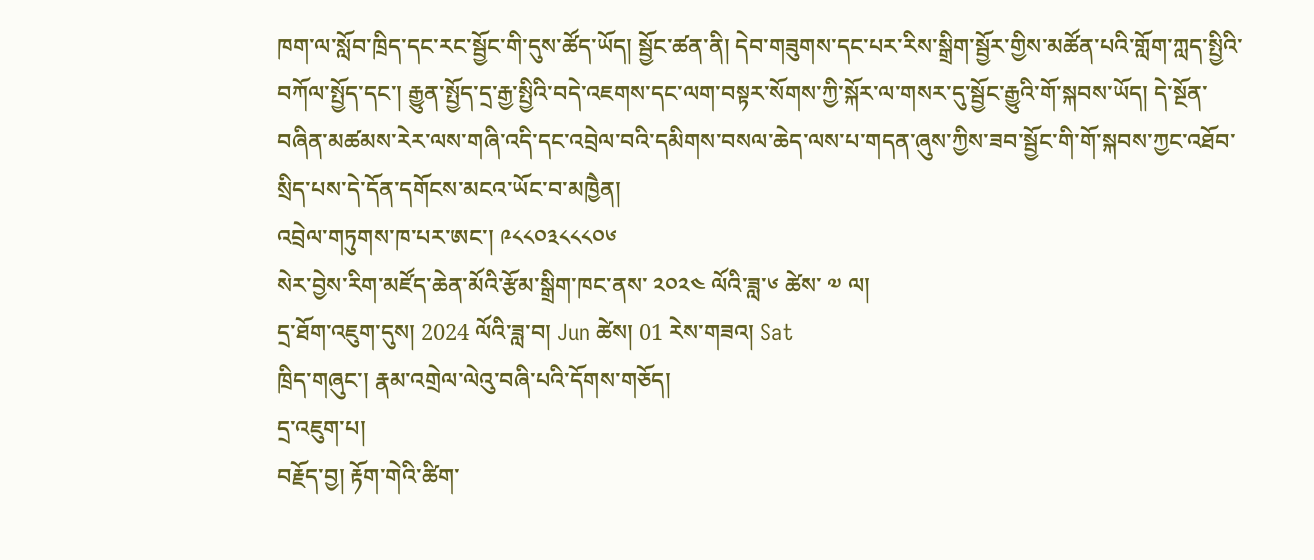ཁག་ལ་སློབ་ཁྲིད་དང་རང་སྦྱོང་གི་དུས་ཚོད་ཡོད། སྦྱོང་ཚན་ནི། དེབ་གཟུགས་དང་པར་རིས་སྒྲིག་སྦྱོར་གྱིས་མཚོན་པའི་གློག་ཀླད་སྤྱིའི་བཀོལ་སྤྱོད་དང་། རྒྱུན་སྤྱོད་དྲ་རྒྱ་སྤྱིའི་བདེ་འཇགས་དང་ལག་བསྟར་སོགས་ཀྱི་སྐོར་ལ་གསར་དུ་སྦྱོང་རྒྱུའི་གོ་སྐབས་ཡོད། དེ་སྔོན་བཞིན་མཚམས་རེར་ལས་གཞི་འདི་དང་འབྲེལ་བའི་དམིགས་བསལ་ཆེད་ལས་པ་གདན་ཞུས་ཀྱིས་ཟབ་སྦྱོང་གི་གོ་སྐབས་ཀྱང་འཐོབ་སྲིད་པས་དེ་དོན་དགོངས་མངའ་ཡོང་བ་མཁྱཻན།
འབྲེལ་གཏུགས་ཁ་པར་ཨང་། ༩༨༨༠༣༨༨༨༠༦
སེར་བྱེས་རིག་མཛོད་ཆེན་མོའི་རྩོམ་སྒྲིག་ཁང་ནས་ ༢༠༢༤ ལོའི་ཟླ་༦ ཚེས་ ༧ ལ།
དྲ་ཐོག་འཇུག་དུས། 2024 ལོའི་ཟླ་བ། Jun ཚེས། 01 རེས་གཟའ། Sat
ཁྲིད་གཞུང་། རྣམ་འགྲེལ་ལེའུ་བཞི་པའི་དོགས་གཅོད།
དྲ་འཇུག་པ།
བརྗོད་བྱ། རྟོག་གེའི་ཚིག་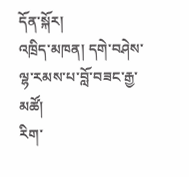དོན་སྐོར།
འཁྲིད་མཁན། དགེ་བཤེས་ལྷ་རམས་པ་བློ་བཟང་རྒྱ་མཚོ།
རིག་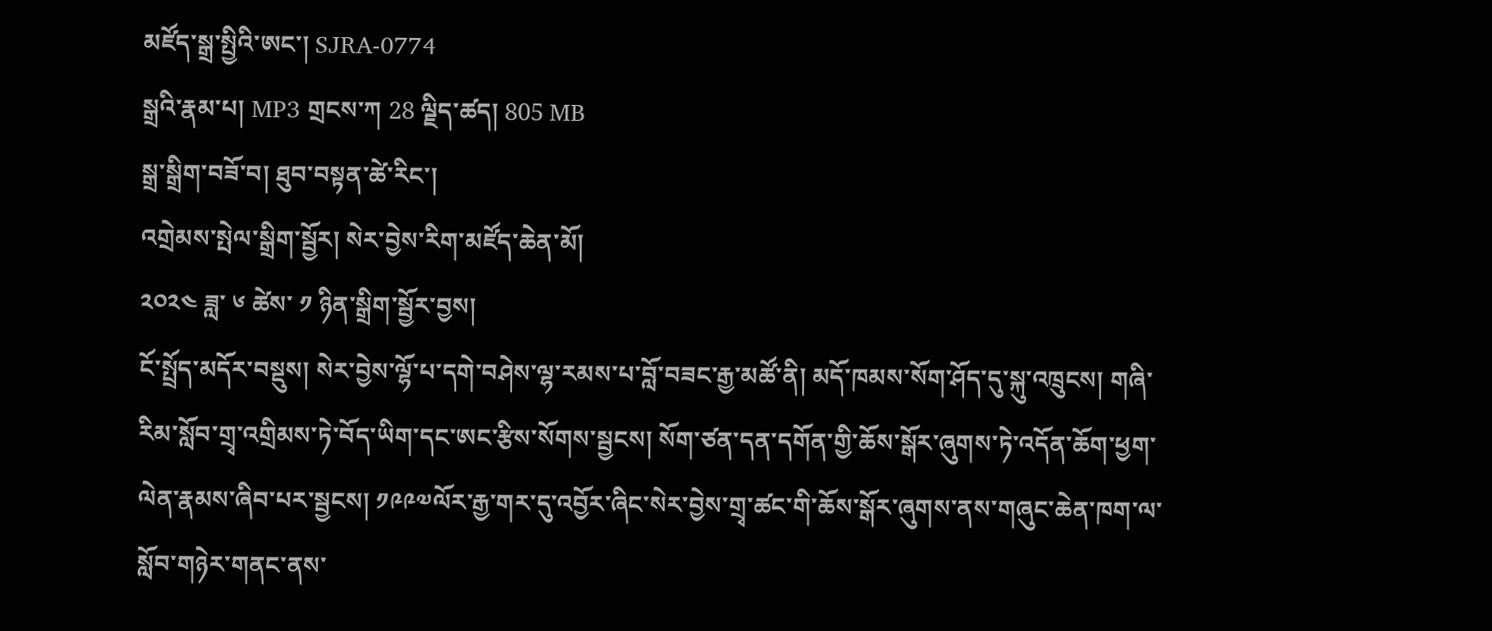མཛོད་སྒྲ་སྤྱིའི་ཨང་། SJRA-0774
སྒྲའི་རྣམ་པ། MP3 གྲངས་ཀ 28 ལྗིད་ཚད། 805 MB
སྒྲ་སྒྲིག་བཟོ་བ། ཐུབ་བསྟན་ཚེ་རིང་།
འགྲེམས་སྤེལ་སྒྲིག་སྦྱོར། སེར་བྱེས་རིག་མཛོད་ཆེན་མོ།
༢༠༢༤ ཟླ་ ༦ ཚེས་ ༡ ཉིན་སྒྲིག་སྦྱོར་བྱས།
ངོ་སྤྲོད་མདོར་བསྡུས། སེར་བྱེས་ལྷོ་པ་དགེ་བཤེས་ལྷ་རམས་པ་བློ་བཟང་རྒྱ་མཚོ་ནི། མདོ་ཁམས་སོག་ཤོད་དུ་སྐུ་འཁྲུངས། གཞི་རིམ་སློབ་གྲྭ་འགྲིམས་ཏེ་བོད་ཡིག་དང་ཨང་རྩིས་སོགས་སྦྱངས། སོག་ཙན་དན་དགོན་གྱི་ཆོས་སྒོར་ཞུགས་ཏེ་འདོན་ཆོག་ཕྱག་ལེན་རྣམས་ཞིབ་པར་སྦྱངས། ༡༩༩༧ལོར་རྒྱ་གར་དུ་འབྱོར་ཞིང་སེར་བྱེས་གྲྭ་ཚང་གི་ཆོས་སྒོར་ཞུགས་ནས་གཞུང་ཆེན་ཁག་ལ་སློབ་གཉེར་གནང་ནས་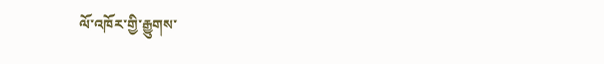ལོ་འཁོར་གྱི་རྒྱུགས་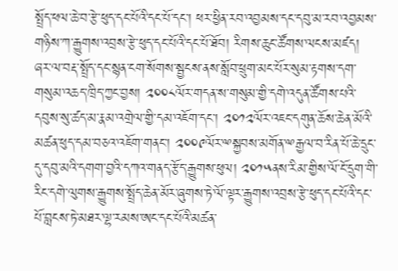སྤྲོད་ཕལ་ཆེ་བ་རྩེ་ཕུད་དང་པོའི་དང་པོ་དང་། ཕར་ཕྱིན་རབ་འབྱམས་དང་དབུ་མ་རབ་འབྱམས་གཉིས་ཀ་རྒྱུགས་འབྲས་རྩེ་ཕུད་དང་པོའི་དང་པོ་ཐོབ། རིགས་ཆུང་ཚོགས་ལངས་མཛད།
ཞར་ལ་བརྡ་སྤྲོད་དང་སྙན་ངག་སོགས་སྦྱངས་ནས་སློབ་ཕྲུག་མང་པོར་སུམ་རྟགས་དག་གསུམ་འཆད་ཁྲིད་ཀྱང་བྱས། ༢༠༠༨ལོར་གདན་ས་གསུམ་གྱི་དགེ་འདུན་ཚོགས་པའི་དབུས་སུ་ཚད་མ་རྣམ་འགྲེལ་གྱི་དམ་འཇོག་དང་། ༢༠༡༢ལོར་འཇང་དགུན་ཆོས་ཆེན་མོའི་མཚན་ཕུད་དམ་བཅའ་འཇོག་གནང་། ༢༠༠༩ལོར་ྋསྐྱབས་མགོན་ྋརྒྱལ་བ་རིན་པོ་ཆེ་དྲུང་དུ་དབུ་མའི་དགག་བྱའི་དཀའ་གནད་རྩོད་རྒྱུགས་ཕུལ། ༢༠༡༥ནས་རིམ་གྱིས་ལོ་ངོ་དྲུག་གི་རིང་དགེ་ལུགས་རྒྱུགས་སྤྲོད་ཆེན་མོར་ཞུགས་ཏེ་ལོ་ལྟར་རྒྱུགས་འབྲས་རྩེ་ཕུད་དང་པོའི་དང་པོ་བླངས་ཏེ་མཐར་ལྷ་རམས་ཨང་དང་པོའི་མཚན་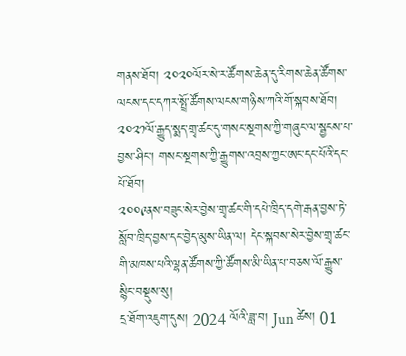གནས་ཐོབ། ༢༠༢༠ལོར་སེ་ར་ཚོགས་ཆེན་དུ་རིགས་ཆེན་ཚོགས་ལངས་དང་དཀར་སྤྲོ་ཚོགས་ལངས་གཉིས་ཀའི་གོ་སྐབས་ཐོབ། ༢༠༢༡ལོ་རྒྱུད་སྨད་གྲྭ་ཚང་དུ་གསང་སྔགས་ཀྱི་གཞུང་ལ་སྦྱངས་པ་བྱས་ཤིང་། གསང་སྔགས་ཀྱི་རྒྱུགས་འབྲས་ཀྱང་ཨང་དང་པོའི་དང་པོ་ཐོབ།
༢༠༠༩ནས་བཟུང་སེར་བྱེས་གྲྭ་ཚང་གི་དཔེ་ཁྲིད་དགེ་རྒན་བྱས་ཏེ་སློབ་ཁྲིད་བྱས་དང་བྱེད་མུས་ཡིན་ལ། དེང་སྐབས་སེར་བྱེས་གྲྭ་ཚང་གི་མཁས་པའི་ལྷན་ཚོགས་ཀྱི་ཚོགས་མི་ཡིན་པ་བཅས་ལོ་རྒྱུས་སྙིང་བསྡུས་སུ།
དྲ་ཐོག་འཇུག་དུས། 2024 ལོའི་ཟླ་བ། Jun ཚེས། 01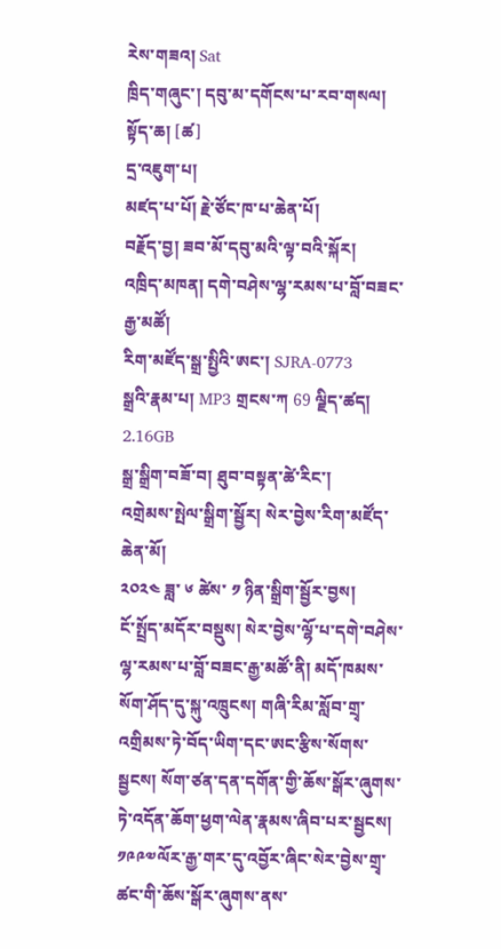རེས་གཟའ། Sat
ཁྲིད་གཞུང་། དབུ་མ་དགོངས་པ་རབ་གསལ། སྟོད་ཆ། [ཚ]
དྲ་འཇུག་པ།
མཛད་པ་པོ། རྗེ་ཙོང་ཁ་པ་ཆེན་པོ།
བརྗོད་བྱ། ཟབ་མོ་དབུ་མའི་ལྟ་བའི་སྐོར།
འཁྲིད་མཁན། དགེ་བཤེས་ལྷ་རམས་པ་བློ་བཟང་རྒྱ་མཚོ།
རིག་མཛོད་སྒྲ་སྤྱིའི་ཨང་། SJRA-0773
སྒྲའི་རྣམ་པ། MP3 གྲངས་ཀ 69 ལྗིད་ཚད། 2.16GB
སྒྲ་སྒྲིག་བཟོ་བ། ཐུབ་བསྟན་ཚེ་རིང་།
འགྲེམས་སྤེལ་སྒྲིག་སྦྱོར། སེར་བྱེས་རིག་མཛོད་ཆེན་མོ།
༢༠༢༤ ཟླ་ ༦ ཚེས་ ༡ ཉིན་སྒྲིག་སྦྱོར་བྱས།
ངོ་སྤྲོད་མདོར་བསྡུས། སེར་བྱེས་ལྷོ་པ་དགེ་བཤེས་ལྷ་རམས་པ་བློ་བཟང་རྒྱ་མཚོ་ནི། མདོ་ཁམས་སོག་ཤོད་དུ་སྐུ་འཁྲུངས། གཞི་རིམ་སློབ་གྲྭ་འགྲིམས་ཏེ་བོད་ཡིག་དང་ཨང་རྩིས་སོགས་སྦྱངས། སོག་ཙན་དན་དགོན་གྱི་ཆོས་སྒོར་ཞུགས་ཏེ་འདོན་ཆོག་ཕྱག་ལེན་རྣམས་ཞིབ་པར་སྦྱངས། ༡༩༩༧ལོར་རྒྱ་གར་དུ་འབྱོར་ཞིང་སེར་བྱེས་གྲྭ་ཚང་གི་ཆོས་སྒོར་ཞུགས་ནས་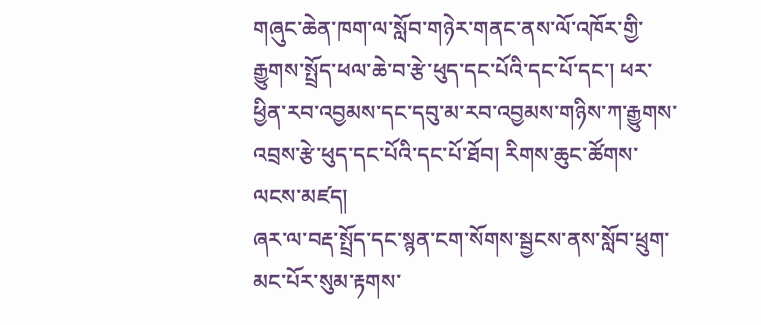གཞུང་ཆེན་ཁག་ལ་སློབ་གཉེར་གནང་ནས་ལོ་འཁོར་གྱི་རྒྱུགས་སྤྲོད་ཕལ་ཆེ་བ་རྩེ་ཕུད་དང་པོའི་དང་པོ་དང་། ཕར་ཕྱིན་རབ་འབྱམས་དང་དབུ་མ་རབ་འབྱམས་གཉིས་ཀ་རྒྱུགས་འབྲས་རྩེ་ཕུད་དང་པོའི་དང་པོ་ཐོབ། རིགས་ཆུང་ཚོགས་ལངས་མཛད།
ཞར་ལ་བརྡ་སྤྲོད་དང་སྙན་ངག་སོགས་སྦྱངས་ནས་སློབ་ཕྲུག་མང་པོར་སུམ་རྟགས་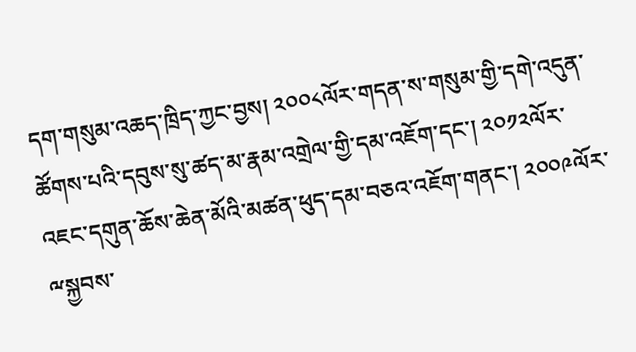དག་གསུམ་འཆད་ཁྲིད་ཀྱང་བྱས། ༢༠༠༨ལོར་གདན་ས་གསུམ་གྱི་དགེ་འདུན་ཚོགས་པའི་དབུས་སུ་ཚད་མ་རྣམ་འགྲེལ་གྱི་དམ་འཇོག་དང་། ༢༠༡༢ལོར་འཇང་དགུན་ཆོས་ཆེན་མོའི་མཚན་ཕུད་དམ་བཅའ་འཇོག་གནང་། ༢༠༠༩ལོར་ྋསྐྱབས་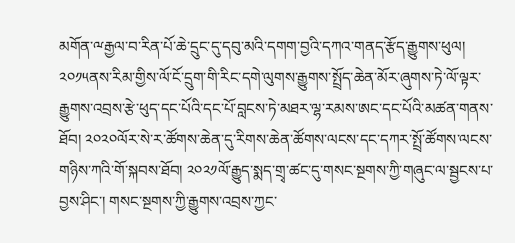མགོན་ྋརྒྱལ་བ་རིན་པོ་ཆེ་དྲུང་དུ་དབུ་མའི་དགག་བྱའི་དཀའ་གནད་རྩོད་རྒྱུགས་ཕུལ། ༢༠༡༥ནས་རིམ་གྱིས་ལོ་ངོ་དྲུག་གི་རིང་དགེ་ལུགས་རྒྱུགས་སྤྲོད་ཆེན་མོར་ཞུགས་ཏེ་ལོ་ལྟར་རྒྱུགས་འབྲས་རྩེ་ཕུད་དང་པོའི་དང་པོ་བླངས་ཏེ་མཐར་ལྷ་རམས་ཨང་དང་པོའི་མཚན་གནས་ཐོབ། ༢༠༢༠ལོར་སེ་ར་ཚོགས་ཆེན་དུ་རིགས་ཆེན་ཚོགས་ལངས་དང་དཀར་སྤྲོ་ཚོགས་ལངས་གཉིས་ཀའི་གོ་སྐབས་ཐོབ། ༢༠༢༡ལོ་རྒྱུད་སྨད་གྲྭ་ཚང་དུ་གསང་སྔགས་ཀྱི་གཞུང་ལ་སྦྱངས་པ་བྱས་ཤིང་། གསང་སྔགས་ཀྱི་རྒྱུགས་འབྲས་ཀྱང་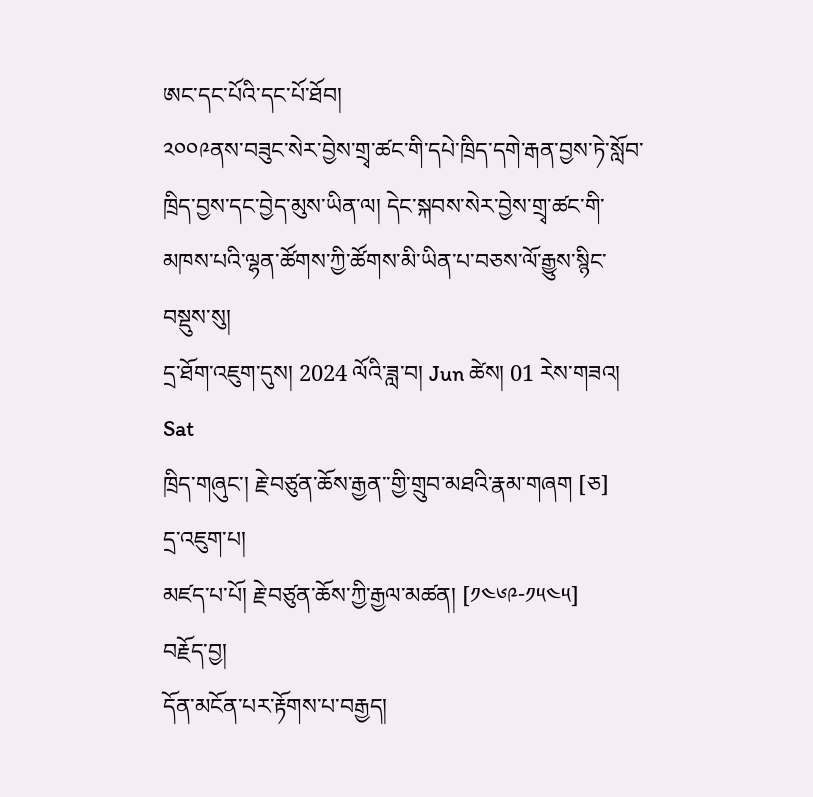ཨང་དང་པོའི་དང་པོ་ཐོབ།
༢༠༠༩ནས་བཟུང་སེར་བྱེས་གྲྭ་ཚང་གི་དཔེ་ཁྲིད་དགེ་རྒན་བྱས་ཏེ་སློབ་ཁྲིད་བྱས་དང་བྱེད་མུས་ཡིན་ལ། དེང་སྐབས་སེར་བྱེས་གྲྭ་ཚང་གི་མཁས་པའི་ལྷན་ཚོགས་ཀྱི་ཚོགས་མི་ཡིན་པ་བཅས་ལོ་རྒྱུས་སྙིང་བསྡུས་སུ།
དྲ་ཐོག་འཇུག་དུས། 2024 ལོའི་ཟླ་བ། Jun ཚེས། 01 རེས་གཟའ། Sat
ཁྲིད་གཞུང་། རྗེ་བཙུན་ཆོས་རྒྱན་་གྱི་གྲུབ་མཐའི་རྣམ་གཞག [ཅ]
དྲ་འཇུག་པ།
མཛད་པ་པོ། རྗེ་བཙུན་ཆོས་ཀྱི་རྒྱལ་མཚན། [༡༤༦༩-༡༥༤༥]
བརྗོད་བྱ།
དོན་མངོན་པར་རྟོགས་པ་བརྒྱད།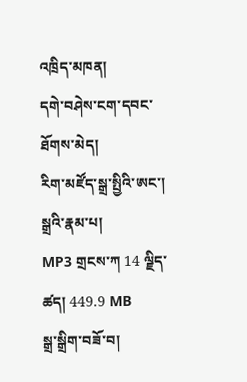འཁྲིད་མཁན།
དགེ་བཤེས་ངག་དབང་ཐོགས་མེད།
རིག་མཛོད་སྒྲ་སྤྱིའི་ཨང་།
སྒྲའི་རྣམ་པ།
MP3 གྲངས་ཀ 14 ལྗིད་ཚད། 449.9 MB
སྒྲ་སྒྲིག་བཟོ་བ།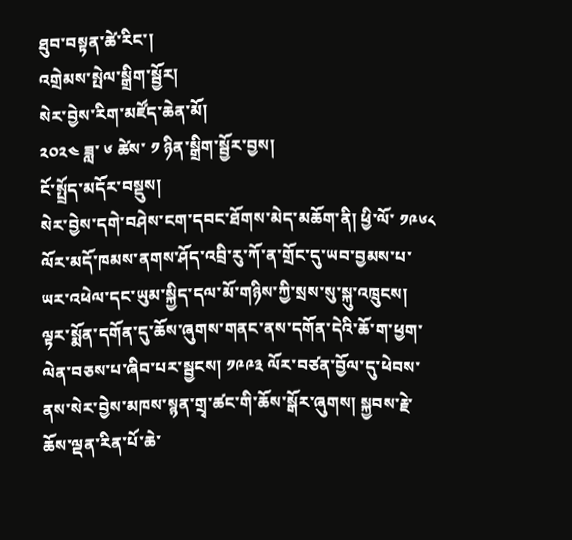ཐུབ་བསྟན་ཚེ་རིང་།
འགྲེམས་སྤེལ་སྒྲིག་སྦྱོར།
སེར་བྱེས་རིག་མཛོད་ཆེན་མོ།
༢༠༢༤ ཟླ་ ༦ ཚེས་ ༡ ཉིན་སྒྲིག་སྦྱོར་བྱས།
ངོ་སྤྲོད་མདོར་བསྡུས།
སེར་བྱེས་དགེ་བཤེས་ངག་དབང་ཐོགས་མེད་མཆོག་ནི། ཕྱི་ལོ་ ༡༩༦༨ ལོར་མདོ་ཁམས་ནགས་ཤོད་འབྲི་རུ་ཀོ་ན་གྲོང་དུ་ཡབ་བྱམས་པ་ཡར་འཕེལ་དང་ཡུམ་སྐྱིད་དལ་མོ་གཉིས་ཀྱི་སྲས་སུ་སྐུ་འཁྲུངས། ལྟར་སྨོན་དགོན་དུ་ཆོས་ཞུགས་གནང་ནས་དགོན་དེའི་ཆོ་ག་ཕྱག་ལེན་བཅས་པ་ཞིབ་པར་སྦྱངས། ༡༩༩༣ ལོར་བཙན་བྱོལ་དུ་ཕེབས་ནས་སེར་བྱེས་མཁས་སྙན་གྲྭ་ཚང་གི་ཆོས་སྒོར་ཞུགས། སྐྱབས་རྗེ་ཆོས་ལྡན་རིན་པོ་ཆེ་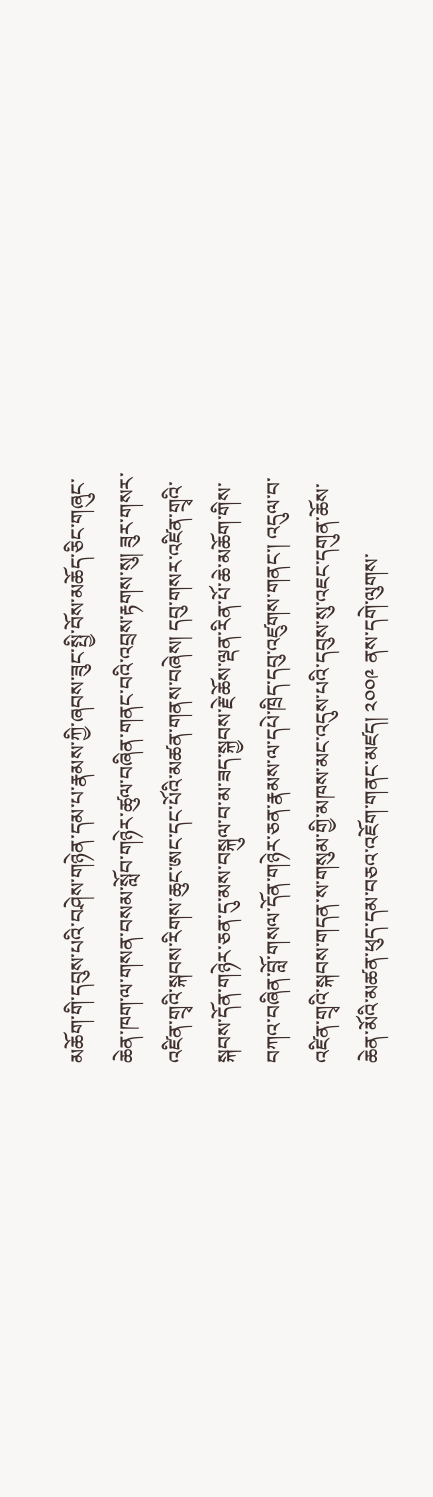མཆོག་གི་དབུས་པའི་བཤེས་གཉེན་དམ་པ་རྣམས་ཀྱི་ཞབས་ཟུང་སྤྱི་བོས་མཆོད་ཅིང་གཞུང་ཆེན་ཁག་ལ་གསན་བསམ་སློབ་གཉེར་ཚུལ་བཞིན་གནང་བའི་འབྲས་རྟགས་སུ། ཟུར་གསར་འཛིན་གྲྭའི་སྐབས་རིགས་ཆུང་ཨང་དང་པོའི་མཚན་གནས་བཞེས། དབུ་གསར་འཛིན་གྲྭའི་སྐབས་དོན་གཉེར་ཅན་དུ་མས་བསྐུལ་བ་མ་ཟད་སྐྱབས་རྗེ་ཆོས་ལྡན་རིན་པོ་ཆེ་མཆོག་གིས་བཀའ་བཞིན་བློ་གསལ་དོན་གཉེར་ཅན་རྣམས་ལ་དཔེ་ཁྲིད་དབུ་འཛུགས་གནང་། འདུལ་བ་འཛིན་གྲྭའི་སྐབས་གདན་ས་གསུམ་གྱི་མཁས་མང་འདུས་པའི་དབུས་སུ་འཇང་དགུན་ཆོས་ཆེན་མོའི་མཚན་ཕུད་དམ་བཅའ་འཇོག་གནང་མཛད། ༢༠༠༩ ནས་དགེ་ལུགས་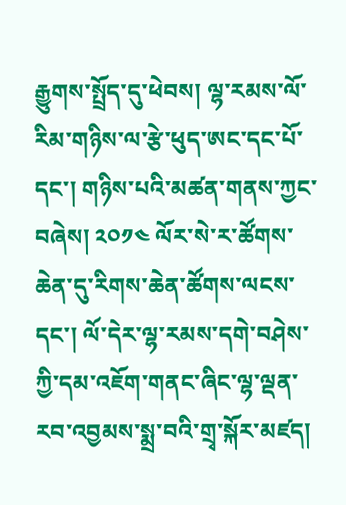རྒྱུགས་སྤྲོད་དུ་ཕེབས། ལྷ་རམས་ལོ་རིམ་གཉིས་ལ་རྩེ་ཕུད་ཨང་དང་པོ་དང་། གཉིས་པའི་མཚན་གནས་ཀྱང་བཞེས། ༢༠༡༤ ལོར་སེ་ར་ཚོགས་ཆེན་དུ་རིགས་ཆེན་ཚོགས་ལངས་དང་། ལོ་དེར་ལྷ་རམས་དགེ་བཤེས་ཀྱི་དམ་འཇོག་གནང་ཞིང་ལྷ་ལྡན་རབ་འབྱམས་སྨྲ་བའི་གྲྭ་སྐོར་མཛད།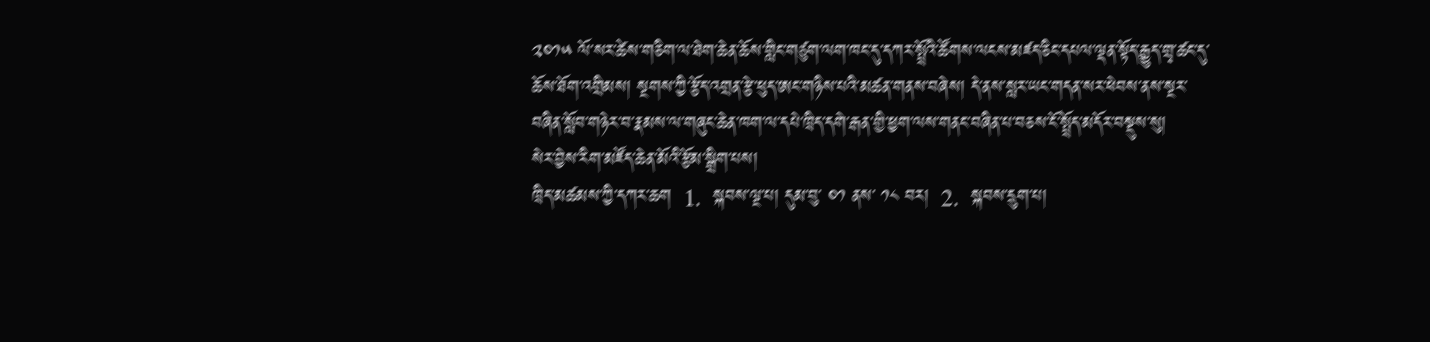༢༠༡༥ ལོ་སར་ཚེས་གཅིག་ལ་ཐེག་ཆེན་ཆོས་གླིང་གཙུག་ལག་ཁང་དུ་དཀར་སྤྲོའི་ཚོགས་ལངས་མཛད་ཅིང་དཔལ་ལྡན་སྟོད་རྒྱུད་གྲྭ་ཚང་དུ་ཆོས་ཐོག་འགྲིམས། སྔགས་ཀྱི་རྩོད་འགྲན་རྩེ་ཕུད་ཨང་གཉིས་པའི་མཚན་གནས་བཞེས། དེ་ནས་སླར་ཡང་གདན་སར་ཕེབས་ནས་སྔར་བཞིན་སློབ་གཉེར་བ་རྣམས་ལ་གཞུང་ཆེན་ཁག་ལ་དཔེ་ཁྲིད་དགེ་རྒན་གྱི་ཕྱག་ལས་གནང་བཞིན་པ་བཅས་ངོ་སྤྲོད་མདོར་བསྡུས་སུ།
སེར་བྱེས་རིག་མཛོད་ཆེན་མོའི་རྩོམ་སྒྲིག་པས།
ཁྲིད་མཚམས་ཀྱི་དཀར་ཆག  1.  སྐབས་ལྔ་པ། དུམ་བུ་ ༠༡ ནས་ ༡༨ བར།  2.  སྐབས་དྲུག་པ།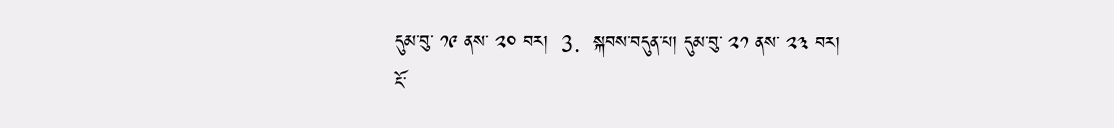དུམ་བུ་ ༡༩ ནས་ ༢༠ བར།  3.  སྐབས་བདུན་པ། དུམ་བུ་ ༢༡ ནས་ ༢༣ བར།
ངོ་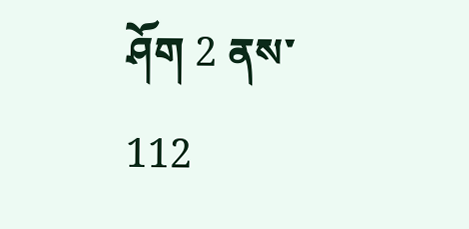ཤོག 2 ནས་ 112